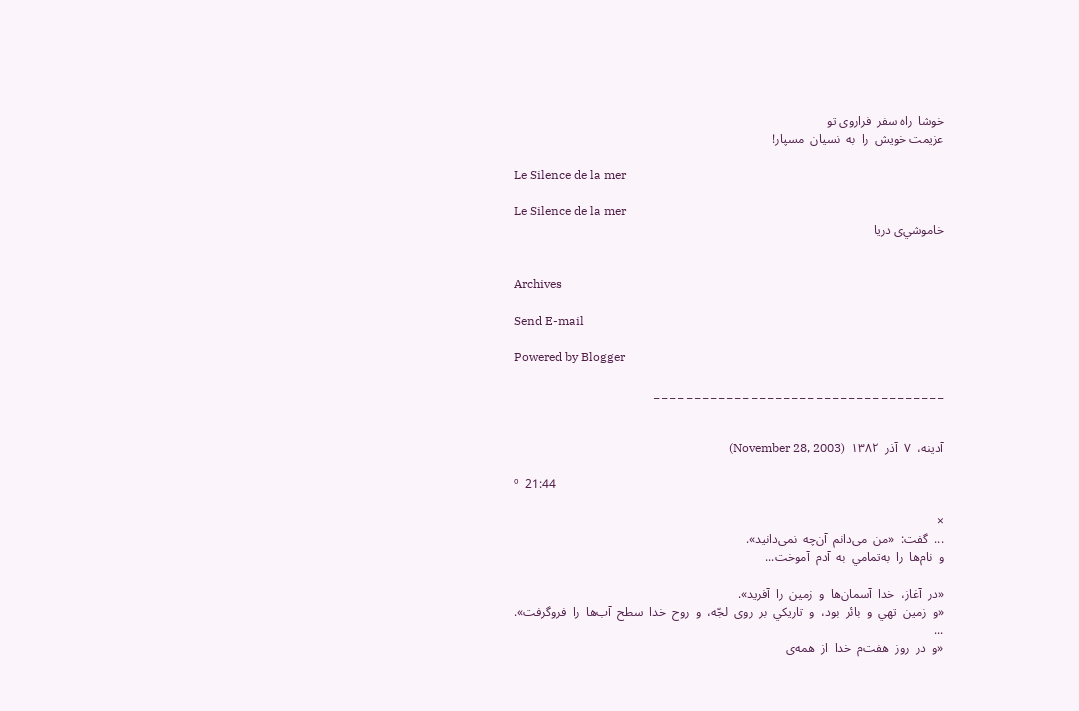خوشا  راه سفر  فراروی تو
عزيمت خويش  را  به  نسيان  مسپار!

Le Silence de la mer

Le Silence de la mer
خاموشي‌ی دریا


Archives

Send E-mail

Powered by Blogger

_ _ _ _ _ _ _ _ _ _ _ _ _ _ _ _ _ _ _ _ _ _ _ _ _ _ _ _ _ _ _ _ _ _ _ _


آدينه،  ۷  آذر  ۱۳۸۲  (November 28, 2003)

º  21:44

×
...  گفت:  «من  می‌دانم  آن‌چه  نمی‌دانيد».
و  نام‌ها  را  به‌تمامي  به  آدم  آموخت...

«در  آغاز،  خدا  آسمان‌ها  و  زمين  را  آفريد».
«و  زمين  تهي  و  بائر  بود،  و  تاريکي  بر  روی  لجّه،  و  روح  خدا  سطح  آب‌ها  را  فروگرفت».
...
«و  در  روز  هفت‌م  خدا  از  همه‌ی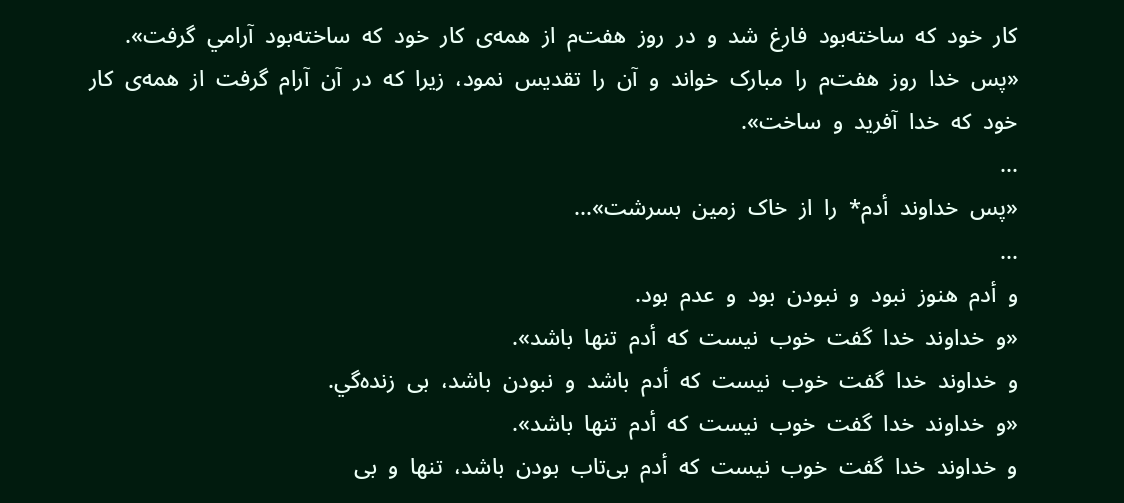کار  خود  که  ساخته‌بود  فارغ  شد  و  در  روز  هفت‌م  از  همه‌ی  کار  خود  که  ساخته‌بود  آرامي  گرفت».
«پس  خدا  روز  هفت‌م  را  مبارک  خواند  و  آن  را  تقديس  نمود،  زيرا  که  در  آن  آرام  گرفت  از  همه‌ی  کار  خود  که  خدا  آفريد  و  ساخت».
...
«پس  خداوند  أدم*  را  از  خاک  زمين  بسرشت»...
...
و  أدم  هنوز  نبود  و  نبودن  بود  و  عدم  بود.
«و  خداوند  خدا  گفت  خوب  نيست  که  أدم  تنها  باشد».
و  خداوند  خدا  گفت  خوب  نيست  که  أدم  باشد  و  نبودن  باشد،  بی  زنده‌گي.
«و  خداوند  خدا  گفت  خوب  نيست  که  أدم  تنها  باشد».
و  خداوند  خدا  گفت  خوب  نيست  که  أدم  بی‌تاب  بودن  باشد،  تنها  و  بی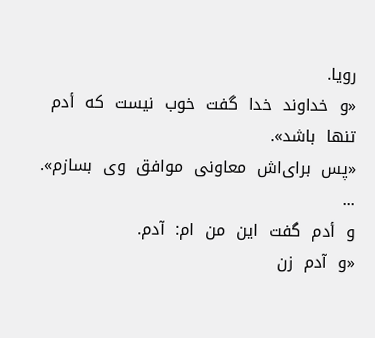رويا.
«و  خداوند  خدا  گفت  خوب  نيست  که  أدم  تنها  باشد».
«پس  برای‌اش  معاونی  موافق  وی  بسازم».
...
و  أدم  گفت  اين  من  ام:  آدم.
«و  آدم  زن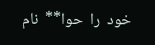خود  را  حوا**  نام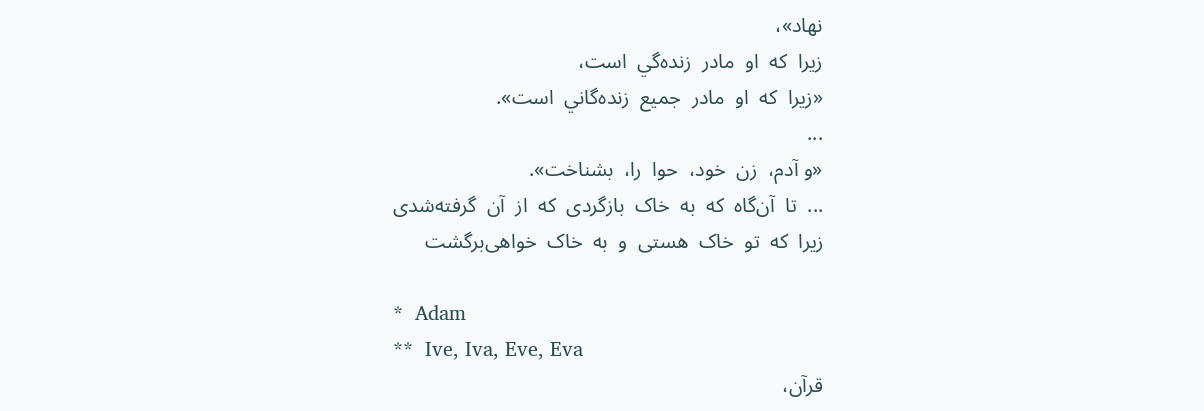نهاد»،
زيرا  که  او  مادر  زنده‌گي  است،
«زيرا  که  او  مادر  جميع  زنده‌گاني  است».
...
«و آدم،  زن  خود،  حوا  را،  بشناخت».
...  تا  آن‌گاه  که  به  خاک  بازگردی  که  از  آن  گرفته‌شدی
زيرا  که  تو  خاک  هستی  و  به  خاک  خواهی‌برگشت

*  Adam
**  Ive, Iva, Eve, Eva
قرآن،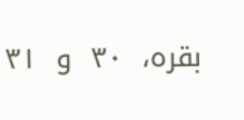بقره،  ۳۰  و  ۳۱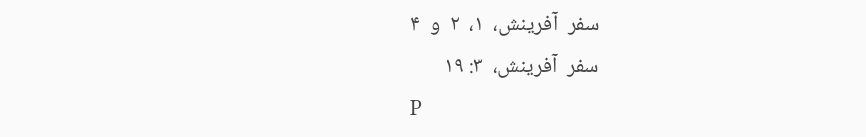سفر  آفرينش،  ۱،  ۲  و  ۴
سفر  آفرينش،  ۳: ۱۹
P